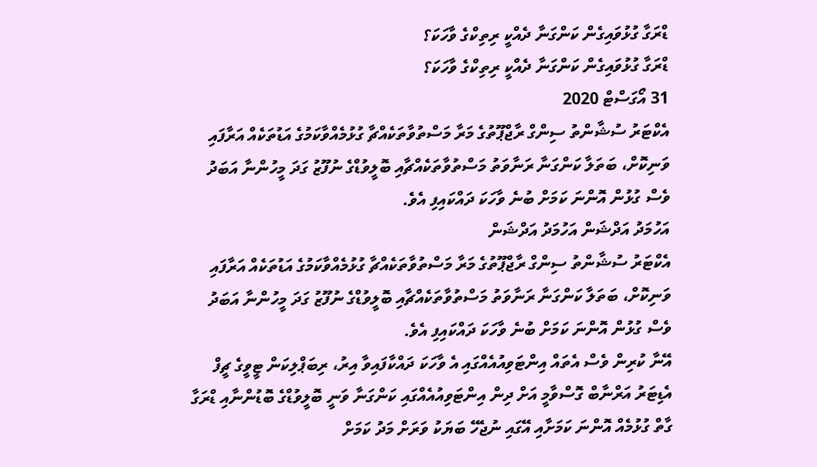ޑްރަގާ ގުޅުވައިގެން ކަންގަނާ ދެއްކީ ރިތިކްގެ ވާހަކަ؟
ޑްރަގާ ގުޅުވައިގެން ކަންގަނާ ދެއްކީ ރިތިކްގެ ވާހަކަ؟
31 އޯގަސްޓް 2020
އެކްޓަރު ސުޝާންތު ސިންގް ރާޖްޕޫތުގެ މަރާ މަސްތުވާތަކެއްޗާ ގުޅުމެއްވާކަމުގެ އަޑުތަކެއް އަރާފައި ވަނިކޮށް، ބަތަލާ ކަންގަނާ ރަނާވަތު މަސްތުވާތަކެއްޗާއި ބޮލީވުޑްގެ ނުފޫޒު ގަދަ މީހުންނާ އަބަދު ވެސް ގުޅުން އޮންނަ ކަމަށް ބުނެ ވާހަކަ ދައްކައިފި އެވެ.
އަހުމަދު އަދްޝަން އަހުމަދު އަދްޝަން
އެކްޓަރު ސުޝާންތު ސިންގް ރާޖްޕޫތުގެ މަރާ މަސްތުވާތަކެއްޗާ ގުޅުމެއްވާކަމުގެ އަޑުތަކެއް އަރާފައި ވަނިކޮށް، ބަތަލާ ކަންގަނާ ރަނާވަތު މަސްތުވާތަކެއްޗާއި ބޮލީވުޑްގެ ނުފޫޒު ގަދަ މީހުންނާ އަބަދު ވެސް ގުޅުން އޮންނަ ކަމަށް ބުނެ ވާހަކަ ދައްކައިފި އެވެ.
އޭނާ ކުރިން ވެސް އެތައް އިންޓަވިއުއެއްގައި އެ ވާހަކަ ދައްކާފައިވާ އިރު، ރިބަޕްލިކަން ޓީވީގެ ޗީފް އެޑިޓަރު އަރްނާބް ގޮސްވާމީ އަށް ދިން އިންޓަވިއުއެއްގައި ކަންގަނާ ވަނީ ބޮލީވުޑްގެ ބޮޑުންނާއި ޑްރަގާ ގާތް ގުޅުމެއް އޮންނަ ކަމަށާއި އޭގައި ނުޖެހޭ ބަޔަކު ވަރަށް މަދު ކަމަށް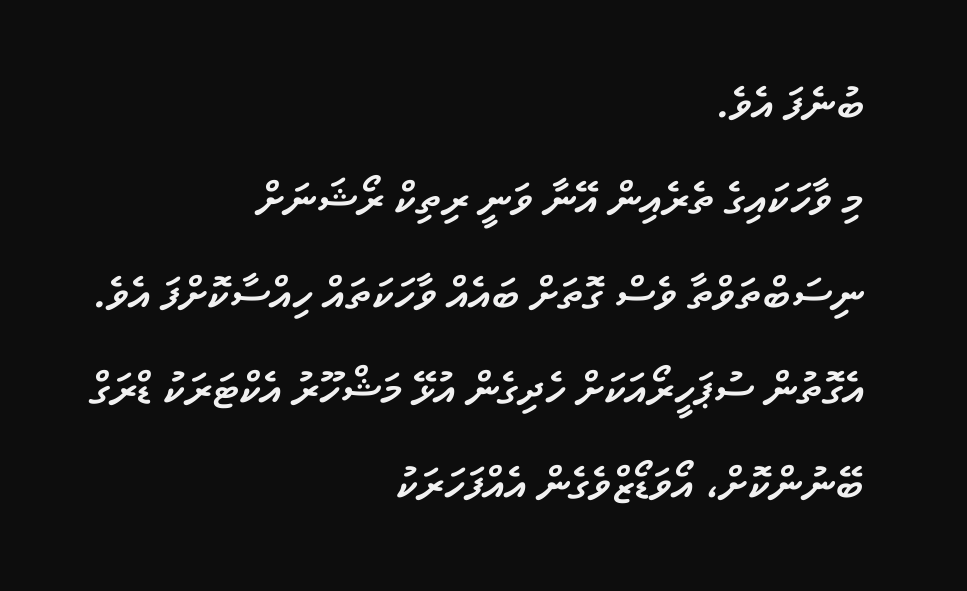ބުނެފަ އެވެ.
މި ވާހަކައިގެ ތެރެއިން އޭނާ ވަނީ ރިތިކް ރޯޝަނަށް ނިސަބްތަވްތާ ވެސް ގޮތަށް ބައެއް ވާހަކަތައް ހިއްސާކޮށްފަ އެވެ. އެގޮތުން ސުޕަހީރޯއަކަށް ހެދިގެން އުޅޭ މަޝްހޫރު އެކްޓަރަކު ޑްރަގް ބޭނުންކޮށް، އޯވަޑޯޒްވެގެން އެއްފަހަރަކު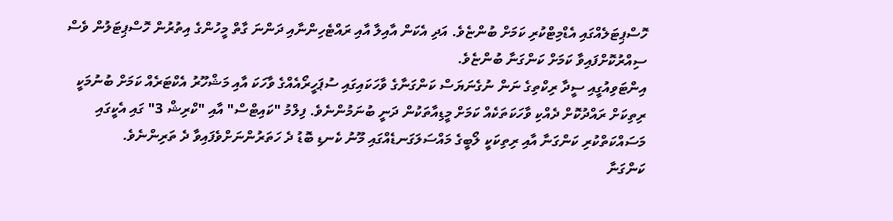ހޮސްޕިޓަލެއްގައި އެޑްމިޓްކުރި ކަމަށް ބުންޏެވެ. އަދި އެކަން އާއިލާ އާއި ރައްޓެހިންނާއި ދަންނަ ގާތް މީހުންގެ އިތުރުން ހޮސްޕިޓަލުން ވެސް ސިއްރުކޮށްފައިވާ ކަމަށް ކަންގަނާ ބުންޏެވެ.
އިންޓަވިއުގީއި ސީދާ ރިކްތިގެ ނަން ނުގެނަޔަސް ކަންގަނާގެ ވާހަކައިގައި ސުޕަހީރޯއެއްގެ ވާހަކަ އާއި މަޝްހޫރު އެކްޓަރެއް ކަމަށް ބުނުމަކީ ރިތިކަށް ރައްދުކޮށް ދެއްކި ވާހަކަތަކެއް ކަމަށް މީޑިއާތަކުން ދަނީ ބުނަމުންނެވެ. ފިލްމު "ކައިޓްސް" އާއި "ކްރިޝް 3" ގައި އެކީގައި މަސައްކަތްކުރި ކަންގަނާ އާއި ރިތިކަކީ ލޯބީގެ މައްސަލަގަނޑެއްގައި މޫނު ކެނޑި ބޮޑު ދެ ހަތަރުންނަށްވެފައިވާ ދެ ތަރިންނެވެ.
ކަންގަނާ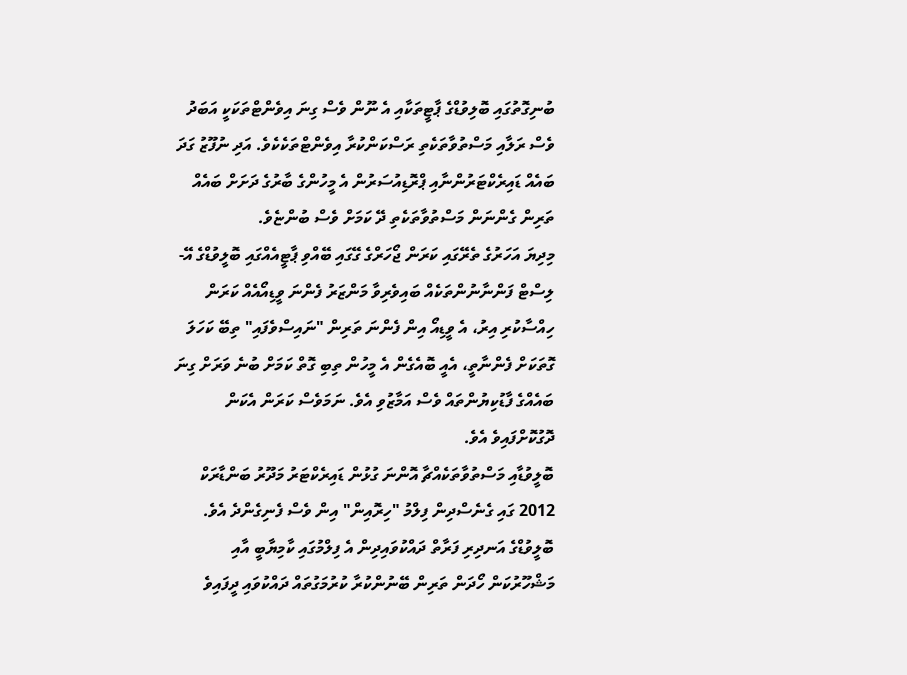ބުނިގޮތުގައި ބޮލިވުޑްގެ ޕާޓީތަކާއި އެ ނޫން ވެސް ގިނަ އިވެންޓްތަކަކީ އަބަދު ވެސް ރަލާއި މަސްތުވާތަކެތި ރަސްކަންކުރާ އިވެންޓްތަކެކެވެ. އަދި ނުފޫޒު ގަދަ ބައެއް ޑައިރެކްޓަރުންނާއި ޕްރޮޑިއުސަރުން އެ މީހުންގެ ބާރުގެ ދަށަށް ބައެއް ތަރިން ގެންނަން މަސްތުވާތަކެތި ދޭ ކަމަށް ވެސް ބުންޏެވެ.
މިދިޔަ އަހަރުގެ ތެރޭގައި ކަރަން ޖޯހަރްގެ ގޭގައި ބޭއްވި ޕާޓީއެއްގައި ބޮލީވުޑްގެ އޭ-ލިސްޓް ފަންނާނުންތަކެއް ބައިވެރިވާ މަންޒަރު ފެންނަ ވީޑިއޯއެއް ކަރަން ހިއްސާކުރި އިރު، އެ ވީޑިއޯ އިން ފެންނަ ތަރިން "ނައިސްވެފައި" ތިބޭ ކަހަލަ ގޮތަކަށް ފެންނާތީ، އެއީ ބޮއެގެން އެ މީހުން ތިބި ގޮތް ކަމަށް ބުނެ ވަރަށް ގިނަ ބައެއްގެ ފާޑުކިޔުންތައް ވެސް އަމާޒުވި އެވެ. ނަމަވެސް ކަރަން އެކަން ދޮގުކޮށްފައިވެ އެވެ.
ބޮލީވުޑާއި މަސްތުވާތަކެއްޗާ އޮންނަ ގުޅުން ޑައިރެކްޓަރު މަދޫރު ބަންޑާރަކް 2012 ގައި ގެނެސްދިން ފިލްމު "ހިރޮއިން" އިން ވެސް ފެނިގެންދެ އެވެ. ބޮލީވުޑްގެ އަނދިރި ފަރާތް ދައްކުވައިދިން އެ ފިލްމުގައި ކާމިޔާބީ އާއި މަޝްހޫރުކަން ހޯދަން ތަރިން ބޭނުންކުރާ ކުރުމަގުތައް ދައްކުވައި ދީފައިވެ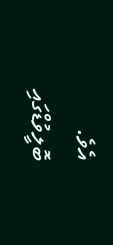އެވެ.
ބޮލީވުޑްގައި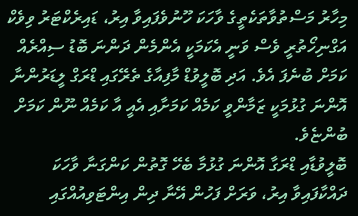މިހާރު މަސްތުވާތަކެތީގެ ވާހަކަ ހޫނުވެފައިވާ އިރު، ޑައިރެކްޓަރު ވިވެކް އަގްނިހޯތުރީ ވެސް ވަނީ އެކަމަކީ އެންމެން ދަންނަ ބޮޑު ސިއްރެއް ކަމަށް ބުނެފަ އެވެ. އަދި ބޮލީވުޑް މާފިއާގެ ތެރޭގައި ޑްރަގް ލީޑަރުންނާ އޮންނަ ގުޅުމަކީ ޒަމާންވީ ކަމެއް ކަމަށާއި އެއީ އާ ކަމެއް ނޫން ކަމަށް ބުންޏެވެ.
ބޮލީވުޑާއި ޑްރަގާ އޮންނަ ގުޅުމާ ބެހޭ ގޮތުން ކަންގަނާ ވާހަކަ ދައްކާފައިވާ އިރު، ވަރަށް ފަހުން އޭނާ ދިން އިންޓަވިއުއްގައި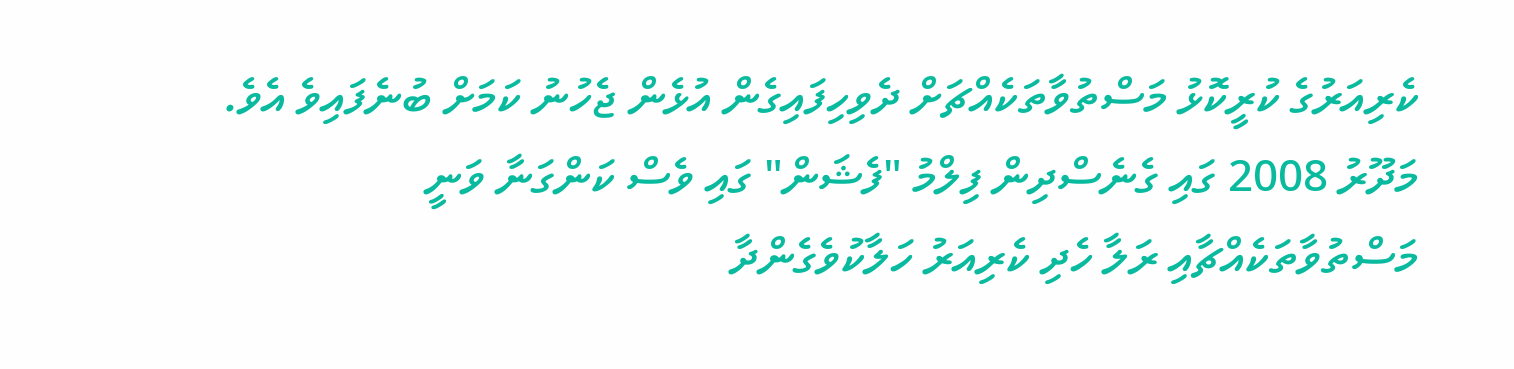ކެރިއަރުގެ ކުރީކޮޅު މަސްތުވާތަކެއްޗަށް ދެވިހިފައިގެން އުޅެން ޖެހުނު ކަމަށް ބުނެފައިވެ އެވެ. މަދޫރު 2008 ގައި ގެނެސްދިން ފިލްމު "ފެޝަން" ގައި ވެސް ކަންގަނާ ވަނީ މަސްތުވާތަކެއްޗާއި ރަލާ ހެދި ކެރިއަރު ހަލާކުވެގެންދާ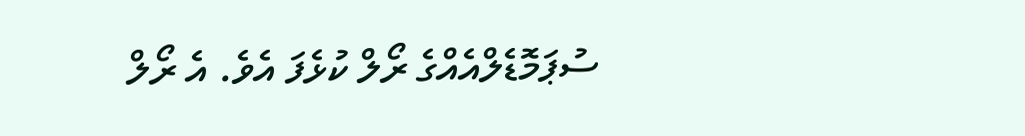ސުޕަމޮޑެލްއެއްގެ ރޯލް ކުޅެފަ އެވެ. އެ ރޯލް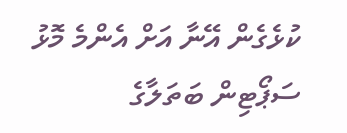ކުޅެގެން އޭނާ އަށް އެންމެ މޮޅު ސަޕޯޓިން ބަތަލާގެ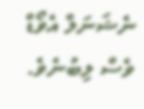ނެޝަނަލް އެވޯޑް ވެސް ލިބުނެވެ.